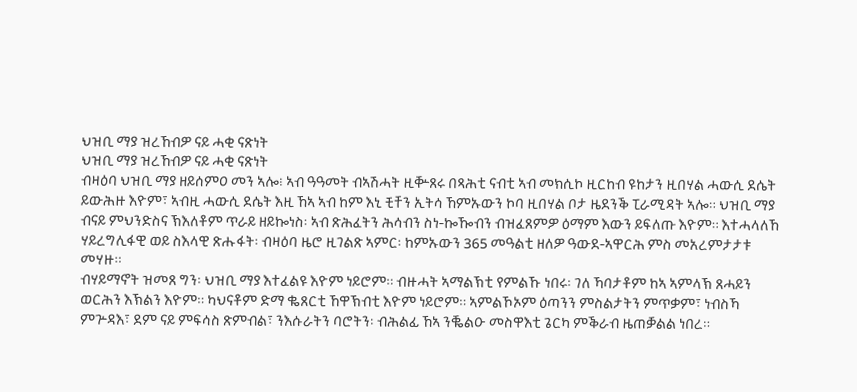ህዝቢ ማያ ዝረኸብዎ ናይ ሓቂ ናጽነት
ህዝቢ ማያ ዝረኸብዎ ናይ ሓቂ ናጽነት
ብዛዕባ ህዝቢ ማያ ዘይሰምዐ መን ኣሎ፧ ኣብ ዓዓመት ብኣሽሓት ዚቝጸሩ በጻሕቲ ናብቲ ኣብ መክሲኮ ዚርከብ ዩከታን ዚበሃል ሓውሲ ደሴት ይውሕዙ እዮም፣ ኣብዚ ሓውሲ ደሴት እዚ ኸኣ ኣብ ከም እኒ ቺቸን ኢትሳ ኸምኡውን ኮባ ዚበሃል ቦታ ዜደንቕ ፒራሚዳት ኣሎ። ህዝቢ ማያ ብናይ ምህንድስና ኽእለቶም ጥራይ ዘይኰነስ፡ ኣብ ጽሕፈትን ሕሳብን ስነ-ኰዀብን ብዝፈጸምዎ ዕማም እውን ይፍለጡ እዮም። እተሓላለኸ ሃይረግሊፋዊ ወይ ስእላዊ ጽሑፋት፡ ብዛዕባ ዜሮ ዚገልጽ ኣምር፡ ከምኡውን 365 መዓልቲ ዘለዎ ዓውደ-ኣዋርሕ ምስ መአረምታታቱ መሃዙ።
ብሃይማኖት ዝመጸ ግን፡ ህዝቢ ማያ እተፈልዩ እዮም ነይሮም። ብዙሓት ኣማልኽቲ የምልኹ ነበሩ፡ ገለ ኻባታቶም ከኣ ኣምላኽ ጸሓይን ወርሕን እኽልን እዮም። ካህናቶም ድማ ቈጸርቲ ኸዋኽብቲ እዮም ነይሮም። ኣምልኾኦም ዕጣንን ምስልታትን ምጥቃም፣ ነብስኻ ምጕዳእ፣ ደም ናይ ምፍሳስ ጽምብል፣ ንእሱራትን ባሮትን፡ ብሕልፊ ኸኣ ንቘልዑ መስዋእቲ ጌርካ ምቕራብ ዜጠቓልል ነበረ።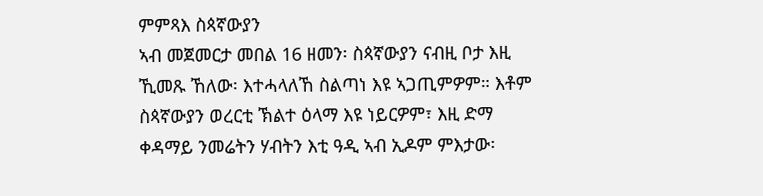ምምጻእ ስጳኛውያን
ኣብ መጀመርታ መበል 16 ዘመን፡ ስጳኛውያን ናብዚ ቦታ እዚ ኺመጹ ኸለው፡ እተሓላለኸ ስልጣነ እዩ ኣጋጢምዎም። እቶም ስጳኛውያን ወረርቲ ኽልተ ዕላማ እዩ ነይርዎም፣ እዚ ድማ ቀዳማይ ንመሬትን ሃብትን እቲ ዓዲ ኣብ ኢዶም ምእታው፡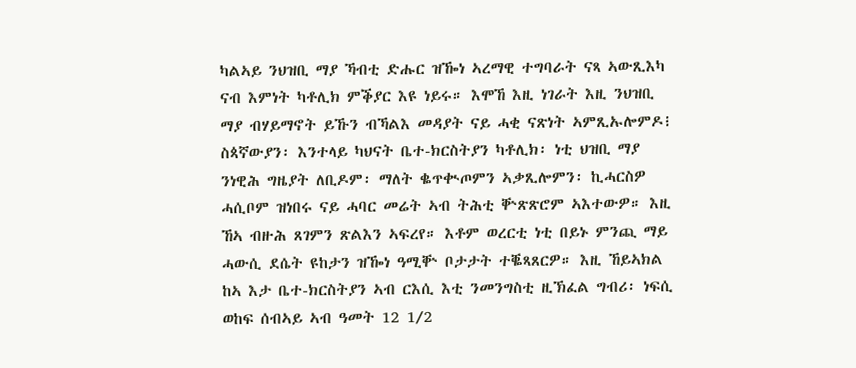ካልኣይ ንህዝቢ ማያ ኻብቲ ድሑር ዝዀነ ኣረማዊ ተግባራት ናጻ ኣውጺእካ ናብ እምነት ካቶሊክ ምቕያር እዩ ነይሩ። እሞኸ እዚ ነገራት እዚ ንህዝቢ ማያ ብሃይማኖት ይኹን ብኻልእ መዳያት ናይ ሓቂ ናጽነት ኣምጺኡሎምዶ፧
ስጳኛውያን፡ እንተላይ ካህናት ቤተ-ክርስትያን ካቶሊክ፡ ነቲ ህዝቢ ማያ ንነዊሕ ግዜያት ለቢዶም፡ ማለት ቈጥቊጦምን ኣቃጺሎምን፡ ኪሓርስዎ ሓሲቦም ዝነበሩ ናይ ሓባር መሬት ኣብ ትሕቲ ቝጽጽሮም ኣእተውዎ። እዚ ኸኣ ብዙሕ ጸገምን ጽልእን ኣፍረየ። እቶም ወረርቲ ነቲ በይኑ ምንጪ ማይ ሓውሲ ደሴት ዩከታን ዝዀነ ዓሚቝ ቦታታት ተቘጻጸርዎ። እዚ ኸይኣክል ከኣ እታ ቤተ-ክርስትያን ኣብ ርእሲ እቲ ንመንግስቲ ዚኽፈል ግብሪ፡ ነፍሲ ወከፍ ሰብኣይ ኣብ ዓመት 12 1⁄2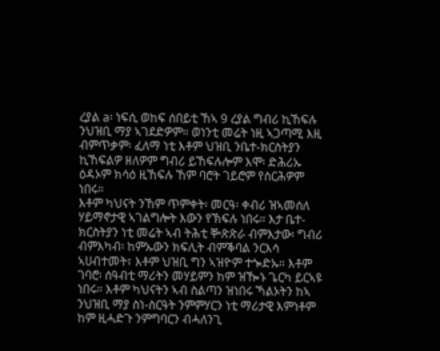ረያል a፡ ነፍሲ ወከፍ ሰበይቲ ኸኣ 9 ረያል ግብሪ ኪኸፍሉ ንህዝቢ ማያ ኣገደድዎም። ወነንቲ መሬት ነዚ ኣጋጣሚ እዚ ብምጥቃም፡ ፈለማ ነቲ እቶም ህዝቢ ንቤተ-ክርስትያን ኪኸፍልዎ ዘለዎም ግብሪ ይኸፍሉሎም እሞ፡ ድሕሪኡ ዕዳኦም ክሳዕ ዚኸፍሉ ኸም ባሮት ገይሮም የስርሕዎም ነበሩ።
እቶም ካህናት ንኸም ጥምቀት፡ መርዓ፡ ቀብሪ ዝኣመሰለ ሃይማኖታዊ ኣገልግሎት እውን የኽፍሉ ነበሩ። እታ ቤተ-ክርስትያን ነቲ መሬት ኣብ ትሕቲ ቝጽጽራ ብምእታው፡ ግብሪ ብምእካብ፡ ከምኡውን ክፍሊት ብምቕባል ንርእሳ ኣሀብተመት፣ እቶም ህዝቢ ግን ኣዝዮም ተጐድኡ። እቶም ገባሮ፡ ሰዓብቲ ማሪትን መሃይምን ከም ዝዀኑ ጌርካ ይርኣዩ ነበሩ። እቶም ካህናትን ኣብ ስልጣን ዝነበሩ ኻልኦትን ከኣ ንህዝቢ ማያ ስነ-ስርዓት ንምምሃርን ነቲ ማሪታዊ እምነቶም ከም ዚሓድጉ ንምግባርን ብሓለንጊ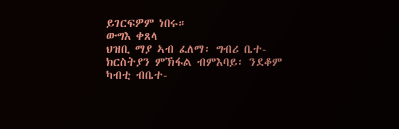ይገርፍዎም ነበሩ።
ውግእ ቀጸላ
ህዝቢ ማያ ኣብ ፈለማ፡ ግብሪ ቤተ-ክርስትያን ምኽፋል ብምእባይ፡ ንደቆም ካብቲ ብቤተ-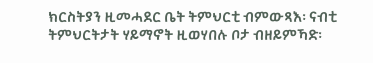ክርስትያን ዚመሓደር ቤት ትምህርቲ ብምውጻእ፡ ናብቲ ትምህርትታት ሃይማኖት ዚወሃበሉ ቦታ ብዘይምኻድ፡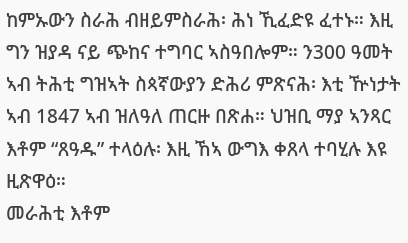ከምኡውን ስራሕ ብዘይምስራሕ፡ ሕነ ኺፈድዩ ፈተኑ። እዚ ግን ዝያዳ ናይ ጭከና ተግባር ኣስዓበሎም። ን300 ዓመት ኣብ ትሕቲ ግዝኣት ስጳኛውያን ድሕሪ ምጽናሕ፡ እቲ ዅነታት ኣብ 1847 ኣብ ዝለዓለ ጠርዙ በጽሐ። ህዝቢ ማያ ኣንጻር እቶም “ጸዓዱ” ተላዕሉ፡ እዚ ኸኣ ውግእ ቀጸላ ተባሂሉ እዩ ዚጽዋዕ።
መራሕቲ እቶም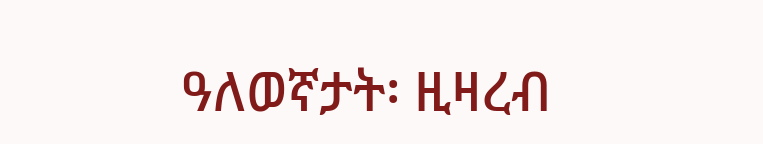ዓለወኛታት፡ ዚዛረብ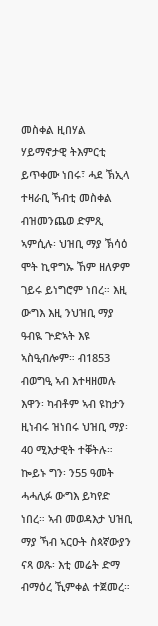መስቀል ዚበሃል ሃይማኖታዊ ትእምርቲ ይጥቀሙ ነበሩ፣ ሓደ ኽኢላ ተዛራቢ ኻብቲ መስቀል ብዝመንጨወ ድምጺ ኣምሲሉ፡ ህዝቢ ማያ ኽሳዕ ሞት ኪዋግኡ ኸም ዘለዎም ገይሩ ይነግሮም ነበረ። እዚ ውግእ እዚ ንህዝቢ ማያ ዓብዪ ጕድኣት እዩ ኣስዒብሎም። ብ1853 ብወግዒ ኣብ እተዛዘመሉ እዋን፡ ካብቶም ኣብ ዩከታን ዚነብሩ ዝነበሩ ህዝቢ ማያ፡ 40 ሚእታዊት ተቐትሉ። ኰይኑ ግን፡ ን55 ዓመት ሓሓሊፉ ውግእ ይካየድ ነበረ። ኣብ መወዳእታ ህዝቢ ማያ ኻብ ኣርዑት ስጳኛውያን ናጻ ወጹ፡ እቲ መሬት ድማ ብማዕረ ኺምቀል ተጀመረ።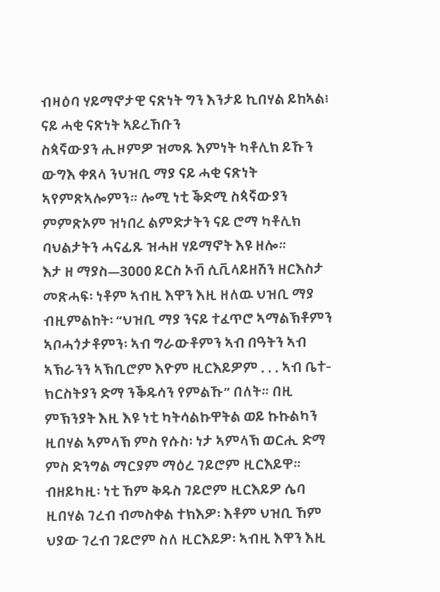ብዛዕባ ሃይማኖታዊ ናጽነት ግን እንታይ ኪበሃል ይከኣል፧
ናይ ሓቂ ናጽነት ኣይረኸቡን
ስጳኛውያን ሒዞምዎ ዝመጹ እምነት ካቶሊክ ይኹን ውግእ ቀጸላ ንህዝቢ ማያ ናይ ሓቂ ናጽነት ኣየምጽኣሎምን። ሎሚ ነቲ ቕድሚ ስጳኛውያን ምምጽኦም ዝነበረ ልምድታትን ናይ ሮማ ካቶሊክ ባህልታትን ሓናፊጹ ዝሓዘ ሃይማኖት እዩ ዘሎ።
እታ ዘ ማያስ—3000 ይርስ ኦቭ ሲቪላይዘሽን ዘርእስታ መጽሓፍ፡ ነቶም ኣብዚ እዋን እዚ ዘለዉ ህዝቢ ማያ ብዚምልከት፡ “ህዝቢ ማያ ንናይ ተፈጥሮ ኣማልኽቶምን ኣቦሓጎታቶምን፡ ኣብ ግራውቶምን ኣብ በዓትን ኣብ ኣኽራንን ኣኽቢሮም እዮም ዚርእይዎም . . . ኣብ ቤተ-ክርስትያን ድማ ንቕዱሳን የምልኹ” በለት። በዚ ምኽንያት እዚ እዩ ነቲ ካትሳልኩዋትል ወይ ኩኩልካን ዚበሃል ኣምላኽ ምስ የሱስ፡ ነታ ኣምላኽ ወርሒ ድማ ምስ ድንግል ማርያም ማዕረ ገይሮም ዚርእይዋ። ብዘይካዚ፡ ነቲ ኸም ቅዱስ ገይሮም ዚርእይዎ ሴባ ዚበሃል ገረብ ብመስቀል ተክእዎ፡ እቶም ህዝቢ ኸም ህያው ገረብ ገይሮም ስለ ዚርእይዎ፡ ኣብዚ እዋን እዚ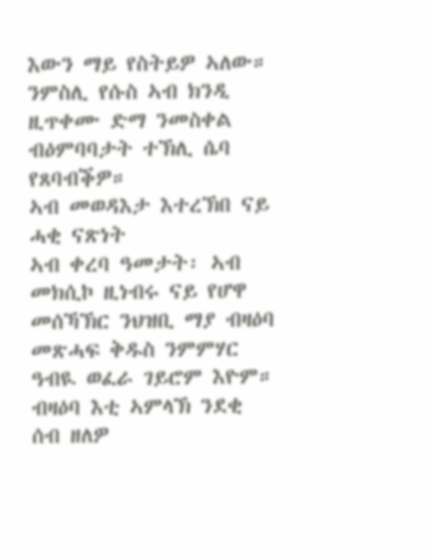እውን ማይ የስትይዎ ኣለው። ንምስሊ የሱስ ኣብ ክንዲ ዚጥቀሙ ድማ ንመስቀል ብዕምባባታት ተኽሊ ሴባ የጸባብቕዎ።
ኣብ መወዳእታ እተረኽበ ናይ ሓቂ ናጽነት
ኣብ ቀረባ ዓመታት፡ ኣብ መክሲኮ ዚነብሩ ናይ የሆዋ መሰኻኽር ንህዝቢ ማያ ብዛዕባ መጽሓፍ ቅዱስ ንምምሃር ዓብዪ ወፈራ ገይሮም እዮም። ብዛዕባ እቲ ኣምላኽ ንደቂ ሰብ ዘለዎ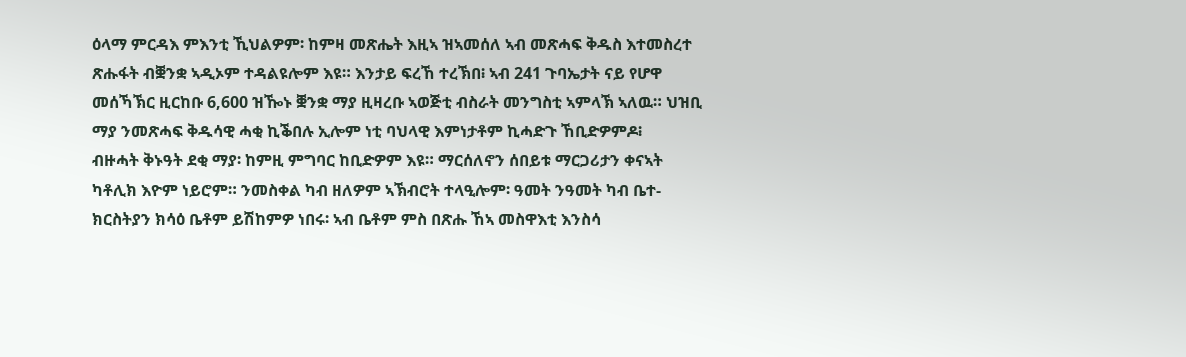ዕላማ ምርዳእ ምእንቲ ኺህልዎም፡ ከምዛ መጽሔት እዚኣ ዝኣመሰለ ኣብ መጽሓፍ ቅዱስ እተመስረተ ጽሑፋት ብቛንቋ ኣዲኦም ተዳልዩሎም እዩ። እንታይ ፍረኸ ተረኽበ፧ ኣብ 241 ጉባኤታት ናይ የሆዋ መሰኻኽር ዚርከቡ 6,600 ዝዀኑ ቛንቋ ማያ ዚዛረቡ ኣወጅቲ ብስራት መንግስቲ ኣምላኽ ኣለዉ። ህዝቢ ማያ ንመጽሓፍ ቅዱሳዊ ሓቂ ኪቕበሉ ኢሎም ነቲ ባህላዊ እምነታቶም ኪሓድጉ ኸቢድዎምዶ፧
ብዙሓት ቅኑዓት ደቂ ማያ፡ ከምዚ ምግባር ከቢድዎም እዩ። ማርሰለኖን ሰበይቱ ማርጋሪታን ቀናኣት ካቶሊክ እዮም ነይሮም። ንመስቀል ካብ ዘለዎም ኣኽብሮት ተላዒሎም፡ ዓመት ንዓመት ካብ ቤተ-ክርስትያን ክሳዕ ቤቶም ይሽከምዎ ነበሩ፡ ኣብ ቤቶም ምስ በጽሑ ኸኣ መስዋእቲ እንስሳ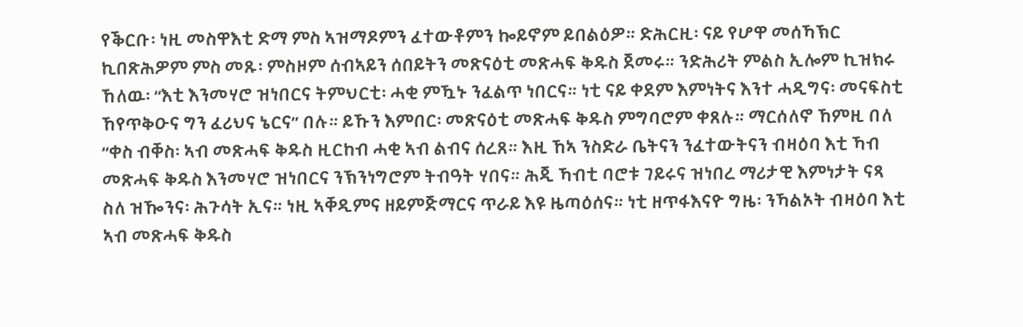የቕርቡ፡ ነዚ መስዋእቲ ድማ ምስ ኣዝማዶምን ፈተውቶምን ኰይኖም ይበልዕዎ። ድሕርዚ፡ ናይ የሆዋ መሰኻኽር
ኪበጽሕዎም ምስ መጹ፡ ምስዞም ሰብኣይን ሰበይትን መጽናዕቲ መጽሓፍ ቅዱስ ጀመሩ። ንድሕሪት ምልስ ኢሎም ኪዝክሩ ኸለዉ፡ “እቲ እንመሃሮ ዝነበርና ትምህርቲ፡ ሓቂ ምዃኑ ንፈልጥ ነበርና። ነቲ ናይ ቀደም እምነትና እንተ ሓዲግና፡ መናፍስቲ ኸየጥቅዑና ግን ፈሪህና ኔርና” በሉ። ይኹን እምበር፡ መጽናዕቲ መጽሓፍ ቅዱስ ምግባሮም ቀጸሉ። ማርሰለኖ ኸምዚ በለ “ቀስ ብቐስ፡ ኣብ መጽሓፍ ቅዱስ ዚርከብ ሓቂ ኣብ ልብና ሰረጸ። እዚ ኸኣ ንስድራ ቤትናን ንፈተውትናን ብዛዕባ እቲ ኻብ መጽሓፍ ቅዱስ እንመሃሮ ዝነበርና ንኽንነግሮም ትብዓት ሃበና። ሕጂ ኻብቲ ባሮቱ ገይሩና ዝነበረ ማሪታዊ እምነታት ናጻ ስለ ዝዀንና፡ ሕጉሳት ኢና። ነዚ ኣቐዲምና ዘይምጅማርና ጥራይ እዩ ዜጣዕሰና። ነቲ ዘጥፋእናዮ ግዜ፡ ንኻልኦት ብዛዕባ እቲ ኣብ መጽሓፍ ቅዱስ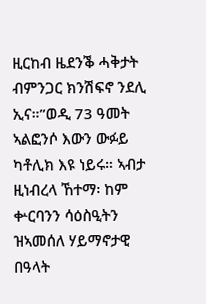ዚርከብ ዜደንቕ ሓቅታት ብምንጋር ክንሽፍኖ ንደሊ ኢና።”ወዲ 73 ዓመት ኣልፎንሶ እውን ውፉይ ካቶሊክ እዩ ነይሩ። ኣብታ ዚነብረላ ኸተማ፡ ከም ቍርባንን ሳዕስዒትን ዝኣመሰለ ሃይማኖታዊ በዓላት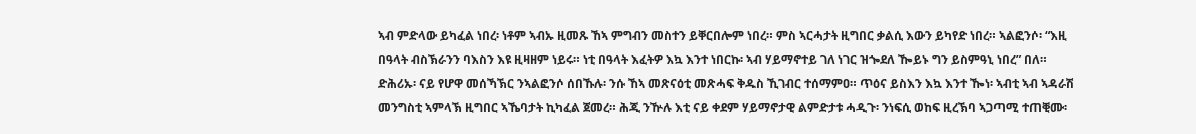ኣብ ምድላው ይካፈል ነበረ፡ ነቶም ኣብኡ ዚመጹ ኸኣ ምግብን መስተን ይቐርበሎም ነበረ። ምስ ኣርሓታት ዚግበር ቃልሲ እውን ይካየድ ነበረ። ኣልፎንሶ፡ “እዚ በዓላት ብስኽራንን ባእስን እዩ ዚዛዘም ነይሩ። ነቲ በዓላት እፈትዎ እኳ እንተ ነበርኩ፡ ኣብ ሃይማኖተይ ገለ ነገር ዝጐደለ ዀይኑ ግን ይስምዓኒ ነበረ” በለ። ድሕሪኡ፡ ናይ የሆዋ መሰኻኽር ንኣልፎንሶ ሰበኹሉ፡ ንሱ ኸኣ መጽናዕቲ መጽሓፍ ቅዱስ ኺገብር ተሰማምዐ። ጥዕና ይስእን እኳ እንተ ዀነ፡ ኣብቲ ኣብ ኣዳራሽ መንግስቲ ኣምላኽ ዚግበር ኣኼባታት ኪካፈል ጀመረ። ሕጂ ንዅሉ እቲ ናይ ቀደም ሃይማኖታዊ ልምድታቱ ሓዲጉ፡ ንነፍሲ ወከፍ ዚረኽባ ኣጋጣሚ ተጠቒሙ፡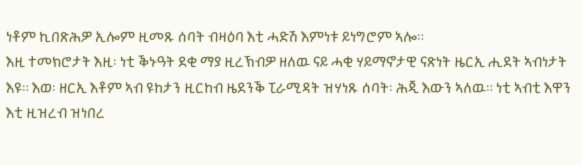ነቶም ኪበጽሕዎ ኢሎም ዚመጹ ሰባት ብዛዕባ እቲ ሓድሽ እምነቱ ይነግሮም ኣሎ።
እዚ ተመክሮታት እዚ፡ ነቲ ቕኑዓት ደቂ ማያ ዚረኽብዎ ዘለዉ ናይ ሓቂ ሃይማኖታዊ ናጽነት ዜርኢ ሒደት ኣብነታት እዩ። እወ፡ ዘርኢ እቶም ኣብ ዩከታን ዚርከብ ዜደንቕ ፒራሚዳት ዝሃነጹ ሰባት፡ ሕጂ እውን ኣለዉ። ነቲ ኣብቲ እዋን እቲ ዚዝረብ ዝነበረ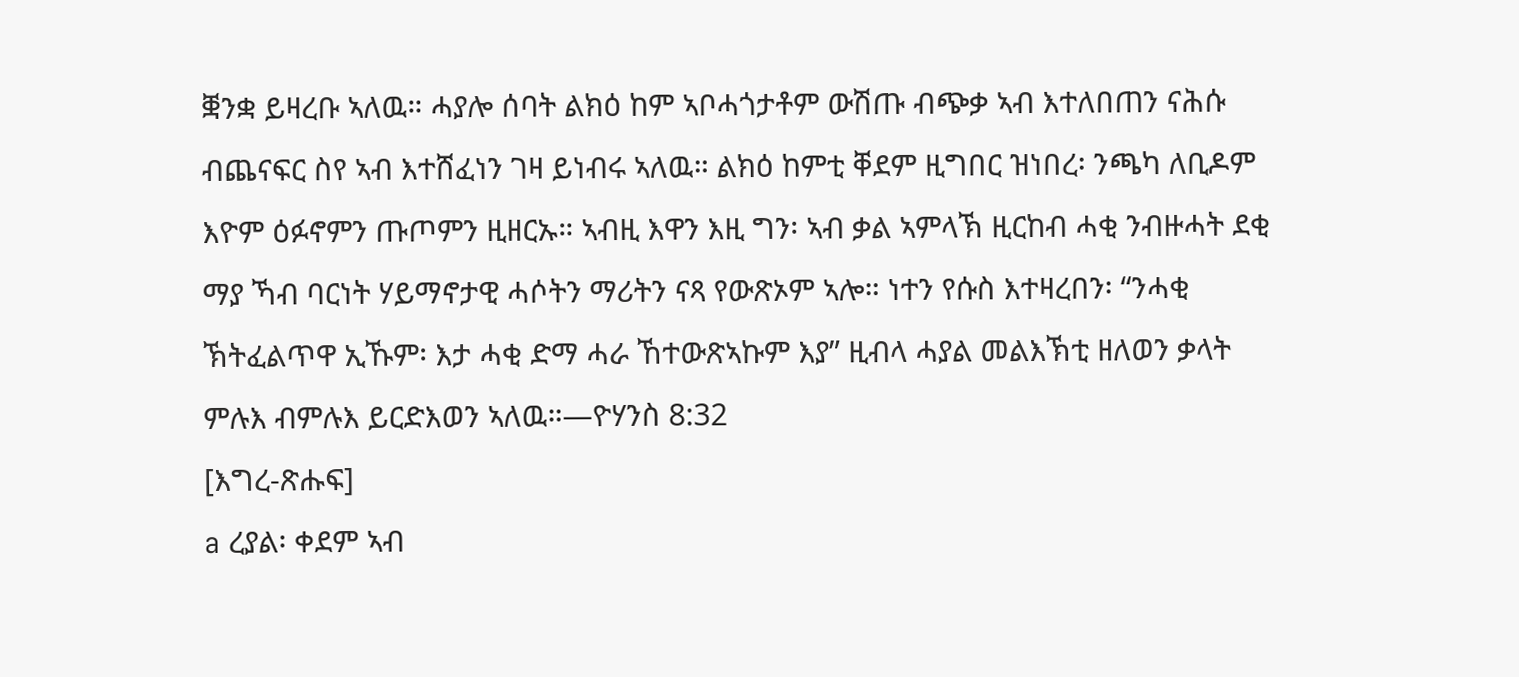ቛንቋ ይዛረቡ ኣለዉ። ሓያሎ ሰባት ልክዕ ከም ኣቦሓጎታቶም ውሽጡ ብጭቃ ኣብ እተለበጠን ናሕሱ ብጨናፍር ስየ ኣብ እተሸፈነን ገዛ ይነብሩ ኣለዉ። ልክዕ ከምቲ ቐደም ዚግበር ዝነበረ፡ ንጫካ ለቢዶም እዮም ዕፉኖምን ጡጦምን ዚዘርኡ። ኣብዚ እዋን እዚ ግን፡ ኣብ ቃል ኣምላኽ ዚርከብ ሓቂ ንብዙሓት ደቂ ማያ ኻብ ባርነት ሃይማኖታዊ ሓሶትን ማሪትን ናጻ የውጽኦም ኣሎ። ነተን የሱስ እተዛረበን፡ “ንሓቂ ኽትፈልጥዋ ኢኹም፡ እታ ሓቂ ድማ ሓራ ኸተውጽኣኩም እያ” ዚብላ ሓያል መልእኽቲ ዘለወን ቃላት ምሉእ ብምሉእ ይርድእወን ኣለዉ።—ዮሃንስ 8:32
[እግረ-ጽሑፍ]
a ረያል፡ ቀደም ኣብ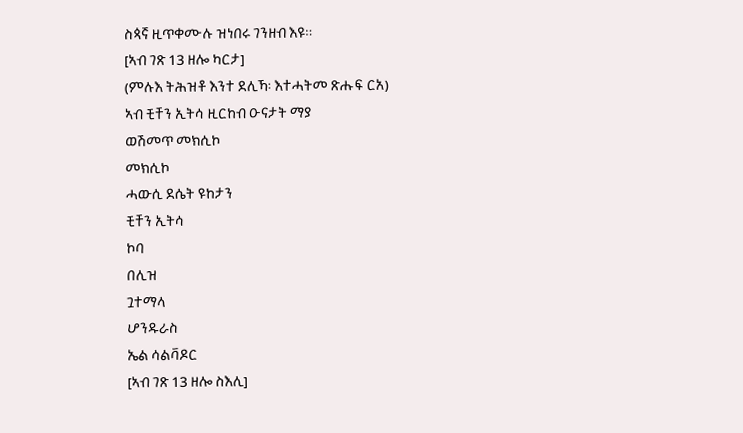ስጳኛ ዚጥቀሙሉ ዝነበሩ ገንዘብ እዩ።
[ኣብ ገጽ 13 ዘሎ ካርታ]
(ምሉእ ትሕዝቶ እንተ ደሊኻ፡ እተሓትመ ጽሑፍ ርአ)
ኣብ ቺቸን ኢትሳ ዚርከብ ዑናታት ማያ
ወሽመጥ መክሲኮ
መክሲኮ
ሓውሲ ደሴት ዩከታን
ቺቸን ኢትሳ
ኮባ
በሊዝ
ጓተማላ
ሆንዱራስ
ኤል ሳልቫዶር
[ኣብ ገጽ 13 ዘሎ ስእሊ]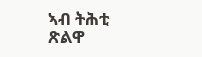ኣብ ትሕቲ ጽልዋ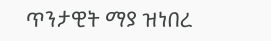ጥንታዊት ማያ ዝነበረ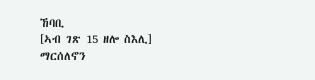ኸባቢ
[ኣብ ገጽ 15 ዘሎ ስእሊ]
ማርሰለኖን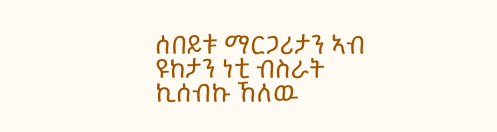ሰበይቱ ማርጋሪታን ኣብ ዩከታን ነቲ ብስራት ኪሰብኩ ኸለዉ